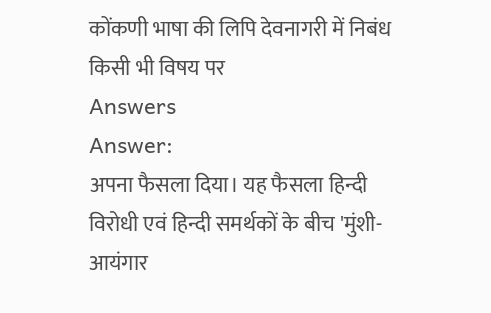कोंकणी भाषा की लिपि देवनागरी में निबंध किसी भी विषय पर
Answers
Answer:
अपना फैसला दिया। यह फैसला हिन्दी विरोधी एवं हिन्दी समर्थकों के बीच 'मुंशी-आयंगार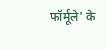फॉर्मूले' के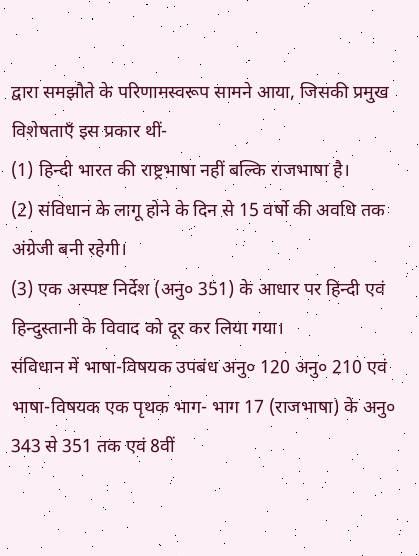द्वारा समझौते के परिणामस्वरूप सामने आया, जिसकी प्रमुख विशेषताएँ इस प्रकार थीं-
(1) हिन्दी भारत की राष्ट्रभाषा नहीं बल्कि राजभाषा है।
(2) संविधान के लागू होने के दिन से 15 वर्षो की अवधि तक अंग्रेजी बनी रहेगी।
(3) एक अस्पष्ट निर्देश (अनु० 351) के आधार पर हिन्दी एवं हिन्दुस्तानी के विवाद को दूर कर लिया गया।
संविधान में भाषा-विषयक उपबंध अनु० 120 अनु० 210 एवं भाषा-विषयक एक पृथक भाग- भाग 17 (राजभाषा) के अनु० 343 से 351 तक एवं 8वीं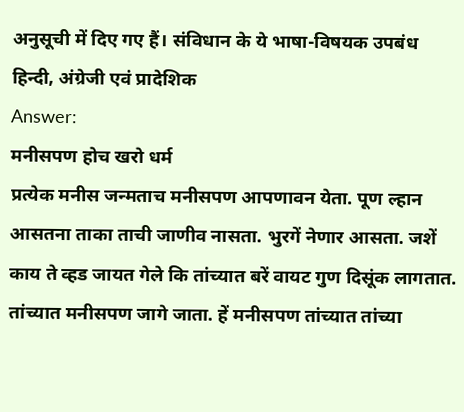अनुसूची में दिए गए हैं। संविधान के ये भाषा-विषयक उपबंध हिन्दी, अंग्रेजी एवं प्रादेशिक
Answer:
मनीसपण होच खरो धर्म
प्रत्येक मनीस जन्मताच मनीसपण आपणावन येता. पूण ल्हान आसतना ताका ताची जाणीव नासता. भुरगें नेणार आसता. जशें काय ते व्हड जायत गेले कि तांच्यात बरें वायट गुण दिसूंक लागतात. तांच्यात मनीसपण जागे जाता. हें मनीसपण तांच्यात तांच्या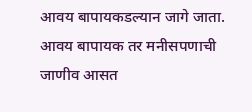आवय बापायकडल्यान जागे जाता. आवय बापायक तर मनीसपणाची जाणीव आसत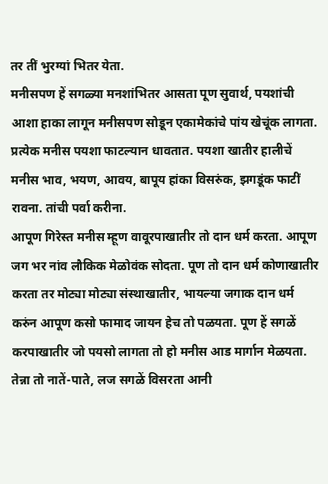तर तीं भुरग्यां भितर येता.
मनीसपण हें सगळ्या मनशांभितर आसता पूण सुवार्थ, पयशांची आशा हाका लागून मनीसपण सोडून एकामेकांचे पांय खेचूंक लागता. प्रत्येक मनीस पयशा फाटल्यान धावतात. पयशा खातीर हालीचें मनीस भाव, भयण, आवय, बापूय हांका विसरुंक, झगडूंक फाटीं रावना. तांची पर्वा करीना.
आपूण गिरेस्त मनीस म्हूण वावूरपाखातीर तो दान धर्म करता. आपूण जग भर नांव लौकिक मेळोवंक सोदता. पूण तो दान धर्म कोणाखातीर करता तर मोट्या मोट्या संस्थाखातीर, भायल्या जगाक दान धर्म करुंन आपूण कसो फामाद जायन हेच तो पळयता. पूण हें सगळें करपाखातीर जो पयसो लागता तो हो मनीस आड मार्गान मेळयता. तेन्ना तो नातें-पाते, लज सगळें विसरता आनी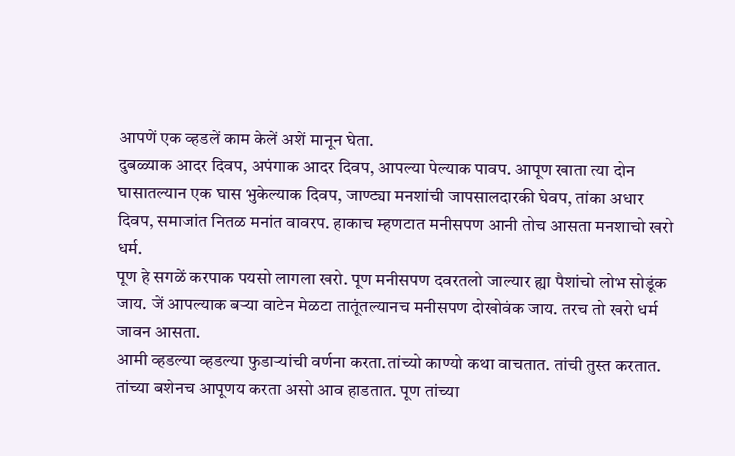आपणें एक व्हडलें काम केलें अशें मानून घेता.
दुबळ्याक आदर दिवप, अपंगाक आदर दिवप, आपल्या पेल्याक पावप. आपूण खाता त्या दोन घासातल्यान एक घास भुकेल्याक दिवप, जाण्ट्या मनशांची जापसालदारकी घेवप, तांका अधार दिवप, समाजांत नितळ मनांत वावरप. हाकाच म्हणटात मनीसपण आनी तोच आसता मनशाचो खरो धर्म.
पूण हे सगळें करपाक पयसो लागला खरो. पूण मनीसपण दवरतलो जाल्यार ह्या पैशांचो लोभ सोडूंक जाय. जें आपल्याक बऱ्या वाटेन मेळटा तातूंतल्यानच मनीसपण दोखोवंक जाय. तरच तो खरो धर्म जावन आसता.
आमी व्हडल्या व्हडल्या फुडाऱ्यांची वर्णना करता.तांच्यो काण्यो कथा वाचतात. तांची तुस्त करतात. तांच्या बशेनच आपूणय करता असो आव हाडतात. पूण तांच्या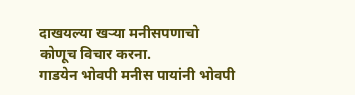दाखयल्या खऱ्या मनीसपणाचो कोणूच विचार करना.
गाडयेन भोवपी मनीस पायांनी भोवपी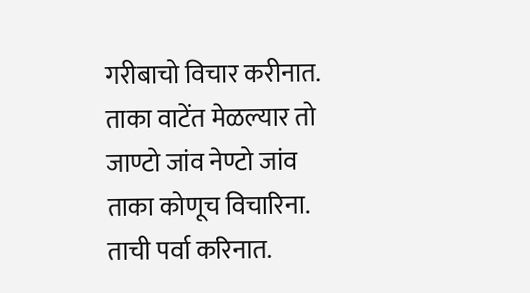गरीबाचो विचार करीनात. ताका वाटेंत मेळल्यार तो जाण्टो जांव नेण्टो जांव ताका कोणूच विचारिना. ताची पर्वा करिनात.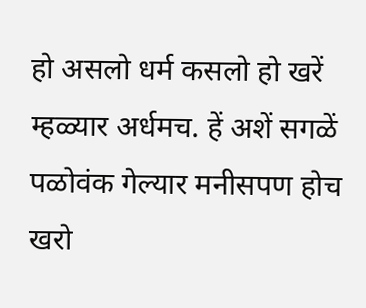हो असलो धर्म कसलो हो खरें म्हळ्यार अर्धमच. हें अशें सगळें पळोवंक गेल्यार मनीसपण होच खरो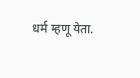धर्म म्हणू येता.